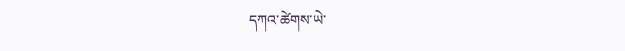དཀའ་ཚེགས་ཡེ་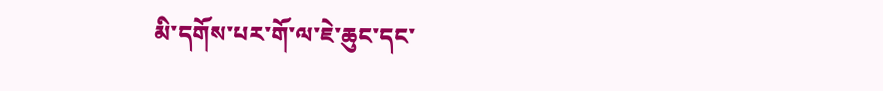མི་དགོས་པར་གོ་ལ་ཇེ་ཆུང་དང་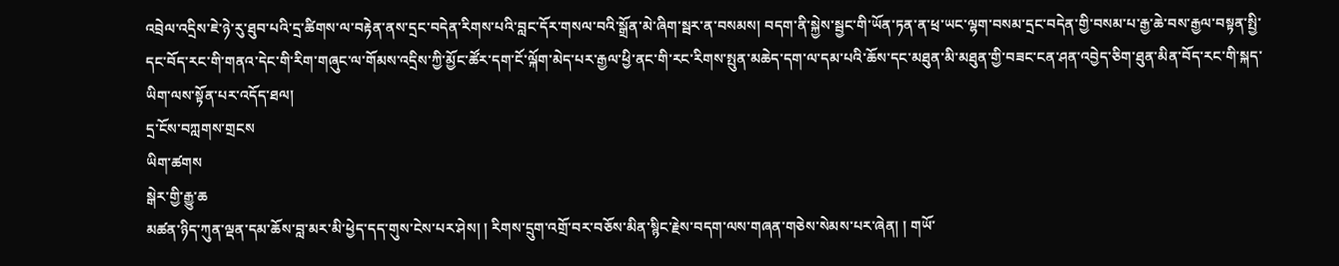འབྲེལ་འདྲིས་ཇེ་ཉེ་རུ་ཐུབ་པའི་དྲ་ཚིགས་ལ་བརྟེན་ནས་དྲང་བདེན་རིགས་པའི་བླང་དོར་གསལ་བའི་སྒྲོན་མེ་ཞིག་སྦར་ན་བསམས། བདག་ནི་སྐྱེས་སྦྱང་གི་ཡོན་ཏན་ན་ཕྲ་ཡང་ལྷག་བསམ་དྲང་བདེན་གྱི་བསམ་པ་རྒྱ་ཆེ་བས་རྒྱལ་བསྟན་སྤྱི་དང་བོད་རང་གི་གནའ་དེང་གི་རིག་གཞུང་ལ་གོམས་འདྲིས་ཀྱི་མྱོང་ཚོར་དག་ངོ་ལྐོག་མེད་པར་རྒྱལ་ཕྱི་ནང་གི་རང་རིགས་སྤུན་མཆེད་དག་ལ་དམ་པའི་ཆོས་དང་མཐུན་མི་མཐུན་གྱི་བཟང་ངན་ཤན་འབྱེད་ཅིག་ཐུན་མིན་བོད་རང་གི་སྐད་ཡིག་ལས་སྟོན་པར་འདོད་ཐལ།
དྲ་ངོས་བཀླགས་གྲངས
ཡིག་ཚགས
སྒེར་གྱི་རྒྱུ་ཆ
མཚན་ཉིད་ཀུན་ལྡན་དམ་ཆོས་བླ་མར་མི་ཕྱེད་དད་གུས་ངེས་པར་ཤེས། ། རིགས་དྲུག་འགྲོ་བར་བཅོས་མིན་སྙིང་རྗེས་བདག་ལས་གཞན་གཅེས་སེམས་པར་ཞེན། ། གཡོ་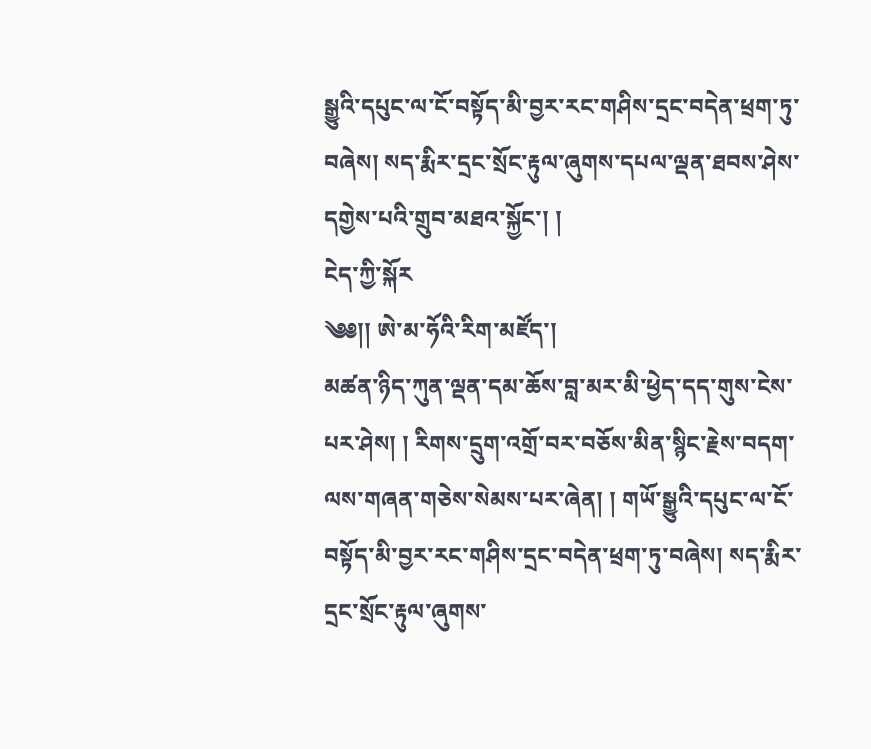སྒྱུའི་དཔུང་ལ་ངོ་བསྟོད་མི་བྱར་རང་གཤིས་དྲང་བདེན་ཕྲག་ཏུ་བཞེས། སད་རྨིར་དྲང་སྲོང་རྟུལ་ཞུགས་དཔལ་ལྡན་ཐབས་ཤེས་དགྱེས་པའི་གྲུབ་མཐའ་སྐྱོང་། །
ངེད་ཀྱི་སྐོར
༄༅།། ཨེ་མ་ཧོའི་རིག་མཛོད་།
མཚན་ཉིད་ཀུན་ལྡན་དམ་ཆོས་བླ་མར་མི་ཕྱེད་དད་གུས་ངེས་པར་ཤེས། ། རིགས་དྲུག་འགྲོ་བར་བཅོས་མིན་སྙིང་རྗེས་བདག་ལས་གཞན་གཅེས་སེམས་པར་ཞེན། ། གཡོ་སྒྱུའི་དཔུང་ལ་ངོ་བསྟོད་མི་བྱར་རང་གཤིས་དྲང་བདེན་ཕྲག་ཏུ་བཞེས། སད་རྨིར་དྲང་སྲོང་རྟུལ་ཞུགས་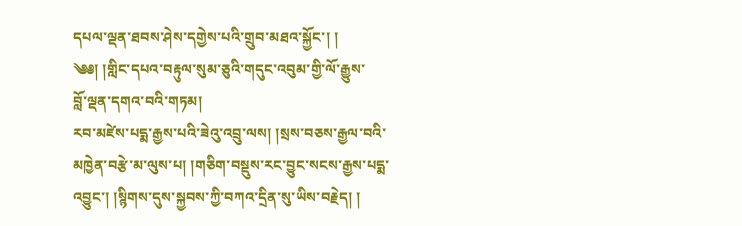དཔལ་ལྡན་ཐབས་ཤེས་དགྱེས་པའི་གྲུབ་མཐའ་སྐྱོང་། །
༄༅། །གླིང་དཔའ་བརྟུལ་སུམ་ཅུའི་གདུང་འབུམ་གྱི་ལོ་རྒྱུས་
བློ་ལྡན་དགའ་བའི་གཏམ།
རབ་མཛེས་པདྨ་རྒྱས་པའི་ཟེའུ་འབྲུ་ལས། །སྲས་བཅས་རྒྱལ་བའི་མཁྱེན་བརྩེ་མ་ལུས་པ། །གཅིག་བསྡུས་རང་བྱུང་སངས་རྒྱས་པདྨ་འབྱུང་། །སྙིགས་དུས་སྐྱབས་ཀྱི་བཀའ་དྲིན་སུ་ཡིས་བརྗེད། །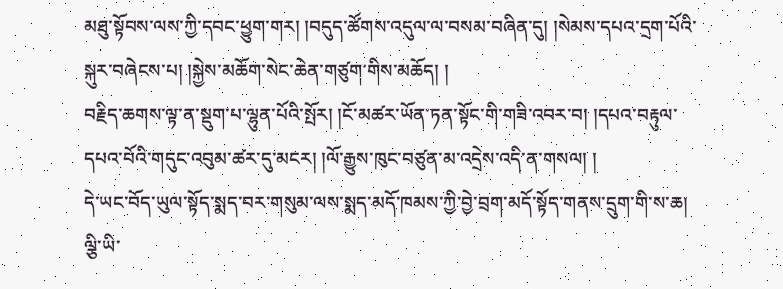མཐུ་སྟོབས་ལས་ཀྱི་དབང་ཕྱུག་གར། །བདུད་ཚོགས་འདུལ་ལ་བསམ་བཞིན་དུ། །སེམས་དཔའ་དྲག་པོའི་སྐུར་བཞེངས་པ། །སྐྱེས་མཆོག་སེང་ཆེན་གཙུག་གིས་མཆོད། །
བརྗིད་ཆགས་ལྟ་ན་སྡུག་པ་ལྷུན་པོའི་སྤོར། །ངོ་མཚར་ཡོན་ཏན་སྟོང་གི་གཟི་འབར་བ། །དཔའ་བརྟུལ་དཔའ་བོའི་གདུང་འབུམ་ཚར་དུ་མངར། །ལོ་རྒྱུས་ཁུང་བཙུན་མ་འདྲེས་འདི་ན་གསལ། །
དེ་ཡང་བོད་ཡུལ་སྟོད་སྨད་བར་གསུམ་ལས་སྨད་མདོ་ཁམས་ཀྱི་བྱེ་བྲག་མདོ་སྟོད་གནས་དྲུག་གི་ས་ཆ། ལྕི་ཡི་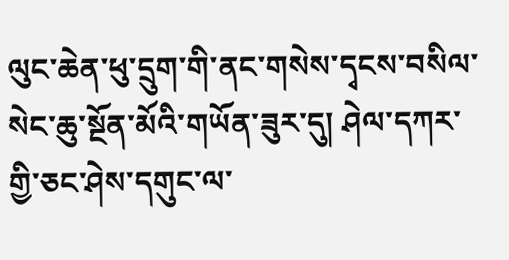ལུང་ཆེན་ཕུ་དྲུག་གི་ནང་གསེས་དྭངས་བསིལ་སེང་ཆུ་སྔོན་མོའི་གཡོན་ཟུར་དུ། ཤེལ་དཀར་གྱི་ཅང་ཤེས་དགུང་ལ་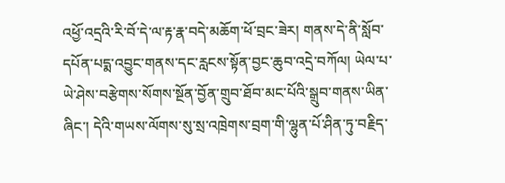འཕྱོ་འདྲའི་རི་བོ་དེ་ལ་རྟ་རྣ་བདེ་མཆོག་ཕོ་བྲང་ཟེར། གནས་དེ་ནི་སློབ་དཔོན་པདྨ་འབྱུང་གནས་དང་རླངས་སྟོན་བྱང་ཆུབ་འདྲེ་བཀོལ། ཡེལ་པ་ཡེ་ཤེས་བརྩེགས་སོགས་སྔོན་བྱོན་གྲུབ་ཐོབ་མང་པོའི་སྒྲུབ་གནས་ཡིན་ཞིང་། དེའི་གཡས་ལོགས་སུ་སྲ་འཁྲེགས་བྲག་གི་ལྷུན་པོ་ཤིན་ཏུ་བརྗིད་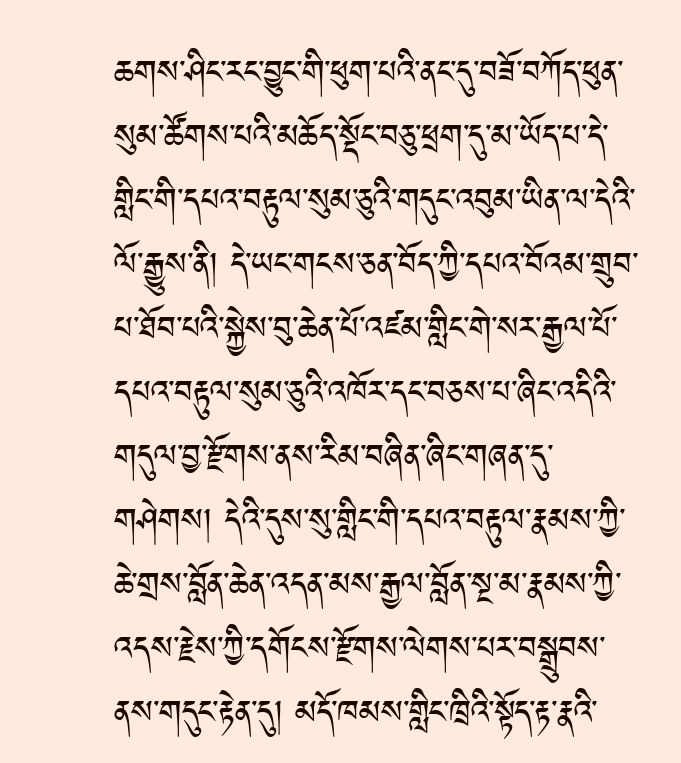ཆགས་ཤིང་རང་བྱུང་གི་ཕུག་པའི་ནང་དུ་བཟོ་བཀོད་ཕུན་སུམ་ཚོགས་པའི་མཆོད་སྡོང་བཅུ་ཕྲག་དུ་མ་ཡོད་པ་དེ་གླིང་གི་དཔའ་བརྟུལ་སུམ་ཅུའི་གདུང་འབུམ་ཡིན་ལ་དེའི་ལོ་རྒྱུས་ནི། དེ་ཡང་གངས་ཅན་བོད་ཀྱི་དཔའ་བོའམ་གྲུབ་པ་ཐོབ་པའི་སྐྱེས་བུ་ཆེན་པོ་འཛམ་གླིང་གེ་སར་རྒྱལ་པོ་དཔའ་བརྟུལ་སུམ་ཅུའི་འཁོར་དང་བཅས་པ་ཞིང་འདིའི་གདུལ་བྱ་རྫོགས་ནས་རིམ་བཞིན་ཞིང་གཞན་དུ་གཤེགས། དེའི་དུས་སུ་གླིང་གི་དཔའ་བརྟུལ་རྣམས་ཀྱི་ཆེ་གྲས་བློན་ཆེན་འདན་མས་རྒྱལ་བློན་སྔ་མ་རྣམས་ཀྱི་འདས་རྗེས་ཀྱི་དགོངས་རྫོགས་ལེགས་པར་བསྒྲུབས་ནས་གདུང་རྟེན་དུ། མདོ་ཁམས་གླིང་ཁྲིའི་སྟོད་རྟ་རྣའི་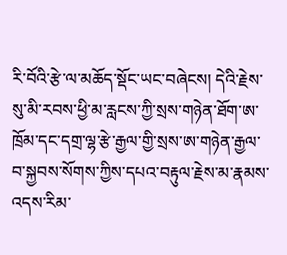རི་བོའི་རྩེ་ལ་མཆོད་སྡོང་ཡང་བཞེངས། དེའི་རྗེས་སུ་མི་རབས་ཕྱི་མ་རླངས་ཀྱི་སྲས་གཉེན་ཐོག་ཨ་ཁྲོམ་དང་དགྲ་ལྷ་རྩེ་རྒྱལ་གྱི་སྲས་ཨ་གཉེན་རྒྱལ་བ་སྐྱབས་སོགས་ཀྱིས་དཔའ་བརྟུལ་རྗེས་མ་རྣམས་འདས་རིམ་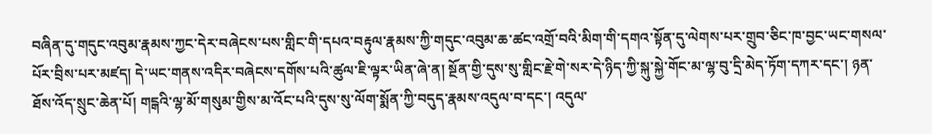བཞིན་དུ་གདུང་འབུམ་རྣམས་ཀྱང་དེར་བཞེངས་པས་གླིང་གི་དཔའ་བརྟུལ་རྣམས་ཀྱི་གདུང་འབུམ་ཆ་ཚང་འགྲོ་བའི་མིག་གི་དགའ་སྟོན་དུ་ལེགས་པར་གྲུབ་ཅིང་ཁ་བྱང་ཡང་གསལ་པོར་བྲིས་པར་མཛད། དེ་ཡང་གནས་འདིར་བཞེངས་དགོས་པའི་ཚུལ་ཇི་ལྟར་ཡིན་ཞེ་ན། སྔོན་གྱི་དུས་སུ་གླིང་རྗེ་གེ་སར་དེ་ཉིད་ཀྱི་སྐུ་སྐྱེ་གོང་མ་ལྷ་བུ་དྲི་མེད་ཏོག་དཀར་དང་། ཉན་ཐོས་འོད་སྲུང་ཆེན་པོ། གངྒའི་ལྷ་མོ་གསུམ་གྱིས་མ་འོང་པའི་དུས་སུ་ལོག་སྨོན་ཀྱི་བདུད་རྣམས་འདུལ་བ་དང་། འདུལ་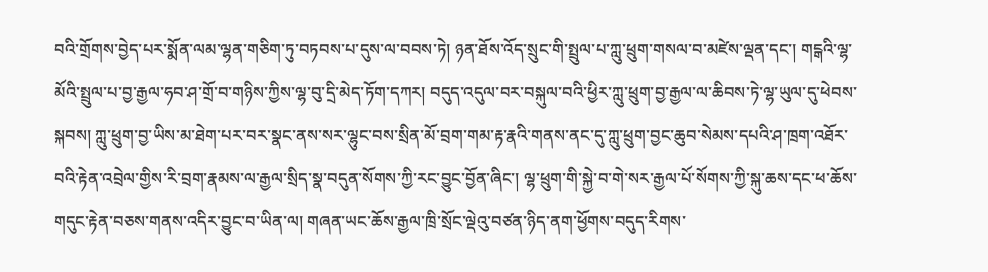བའི་གྲོགས་བྱེད་པར་སྨོན་ལམ་ལྷན་གཅིག་ཏུ་བཏབས་པ་དུས་ལ་བབས་ཏེ། ཉན་ཐོས་འོད་སྲུང་གི་སྤྲུལ་པ་ཀླུ་ཕྲུག་གསལ་བ་མཛེས་ལྡན་དང་། གངྒའི་ལྷ་མོའི་སྤྲུལ་པ་བྱ་རྒྱལ་ཧབ་ཤ་གྲོ་བ་གཉིས་ཀྱིས་ལྷ་བུ་དྲི་མེད་ཏོག་དཀར། བདུད་འདུལ་བར་བསྐུལ་བའི་ཕྱིར་ཀླུ་ཕྲུག་བྱ་རྒྱལ་ལ་ཆིབས་ཏེ་ལྷ་ཡུལ་དུ་ཕེབས་སྐབས། ཀླུ་ཕྲུག་བྱ་ཡིས་མ་ཐེག་པར་བར་སྣང་ནས་སར་ལྷུང་བས་སྲིན་མོ་བྲག་གམ་རྟ་རྣའི་གནས་ནང་དུ་ཀླུ་ཕྲུག་བྱང་ཆུབ་སེམས་དཔའི་ཤ་ཁྲག་འཐོར་བའི་རྟེན་འབྲེལ་གྱིས་རི་བྲག་རྣམས་ལ་རྒྱལ་སྲིད་སྣ་བདུན་སོགས་ཀྱི་རང་བྱུང་བྱོན་ཞིང་། ལྷ་ཕྲུག་གི་སྐྱེ་བ་གེ་སར་རྒྱལ་པོ་སོགས་ཀྱི་སྐུ་ཆས་དང་ཕ་ཆོས་གདུང་རྟེན་བཅས་གནས་འདིར་བྱུང་བ་ཡིན་ལ། གཞན་ཡང་ཆོས་རྒྱལ་ཁྲི་སྲོང་ལྡེའུ་བཙན་ཉིད་ནག་ཕྱོགས་བདུད་རིགས་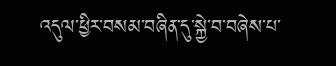འདུལ་ཕྱིར་བསམ་བཞིན་དུ་སྐྱེ་བ་བཞེས་པ་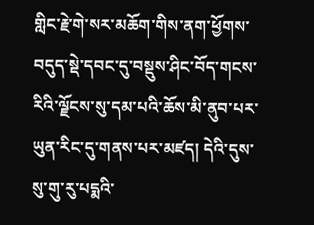གླིང་རྗེ་གེ་སར་མཆོག་གིས་ནག་ཕྱོགས་བདུད་སྡེ་དབང་དུ་བསྡུས་ཤིང་བོད་གངས་རིའི་ལྗོངས་སུ་དམ་པའི་ཆོས་མི་ནུབ་པར་ཡུན་རིང་དུ་གནས་པར་མཛད། དེའི་དུས་སུ་གུ་རུ་པདྨའི་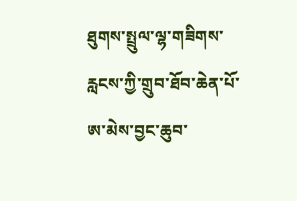ཐུགས་སྤྲུལ་ལྷ་གཟིགས་རླངས་ཀྱི་གྲུབ་ཐོབ་ཆེན་པོ་ཨ་མེས་བྱང་ཆུབ་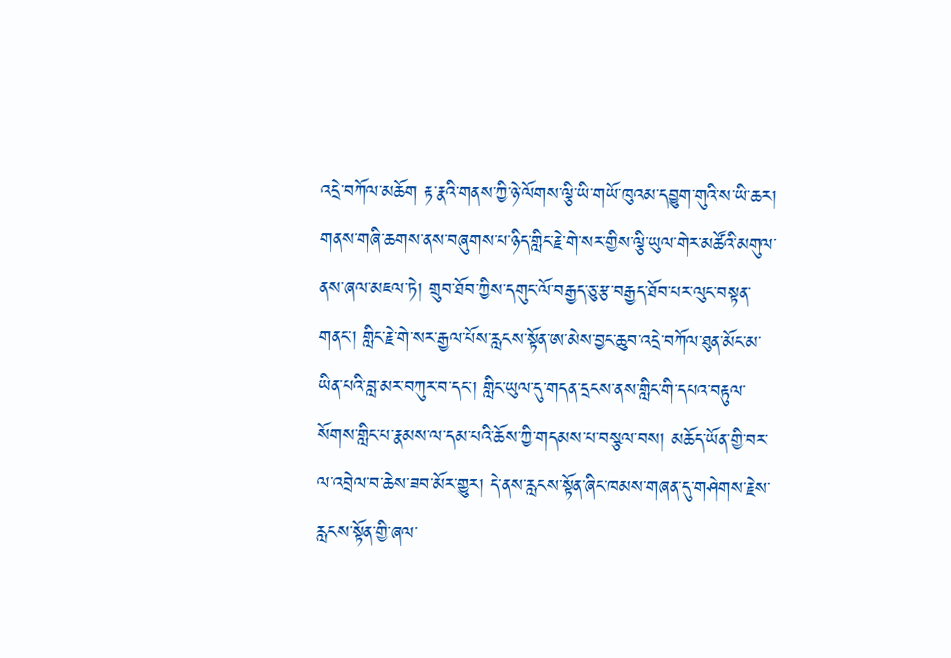འདྲེ་བཀོལ་མཆོག རྟ་རྣའི་གནས་ཀྱི་ཉེ་ལོགས་ལྕི་ཡི་གཡོ་ཁུའམ་དབྱུག་གུའི་ས་ཡི་ཆར། གནས་གཞི་ཆགས་ནས་བཞུགས་པ་ཉིད་གླིང་རྗེ་གེ་སར་གྱིས་ལྕི་ཡུལ་གེར་མཚོའི་མགུལ་ནས་ཞལ་མཇལ་ཏེ། གྲུབ་ཐོབ་ཀྱིས་དགུང་ལོ་བརྒྱད་ཅུ་རྩ་བརྒྱད་ཐོབ་པར་ལུང་བསྟན་གནང་། གླིང་རྗེ་གེ་སར་རྒྱལ་པོས་རླངས་སྟོན་ཨ་མེས་བྱང་ཆུབ་འདྲེ་བཀོལ་ཐུན་མོང་མ་ཡིན་པའི་བླ་མར་བཀུར་བ་དང་། གླིང་ཡུལ་དུ་གདན་དྲངས་ནས་གླིང་གི་དཔའ་བརྟུལ་སོགས་གླིང་པ་རྣམས་ལ་དམ་པའི་ཆོས་ཀྱི་གདམས་པ་བསྩལ་བས། མཆོད་ཡོན་གྱི་བར་ལ་འབྲེལ་བ་ཆེས་ཟབ་མོར་གྱུར། དེ་ནས་རླངས་སྟོན་ཞིང་ཁམས་གཞན་དུ་གཤེགས་རྗེས་རླངས་སྟོན་གྱི་ཞལ་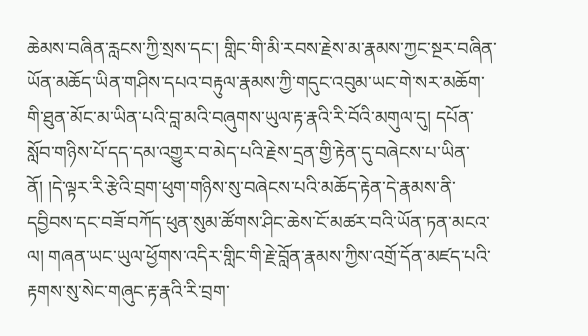ཆེམས་བཞིན་རླངས་ཀྱི་སྲས་དང་། གླིང་གི་མི་རབས་རྗེས་མ་རྣམས་ཀྱང་སྔར་བཞིན་ཡོན་མཆོད་ཡིན་གཤིས་དཔའ་བརྟུལ་རྣམས་ཀྱི་གདུང་འབུམ་ཡང་གེ་སར་མཆོག་གི་ཐུན་མོང་མ་ཡིན་པའི་བླ་མའི་བཞུགས་ཡུལ་རྟ་རྣའི་རི་བོའི་མགུལ་དུ། དཔོན་སློབ་གཉིས་པོ་དད་དམ་འགྱུར་བ་མེད་པའི་རྗེས་དྲན་གྱི་རྟེན་དུ་བཞེངས་པ་ཡིན་ནོ། །དེ་ལྟར་རི་རྩེའི་བྲག་ཕུག་གཉིས་སུ་བཞེངས་པའི་མཆོད་རྟེན་དེ་རྣམས་ནི་དབྱིབས་དང་བཟོ་བཀོད་ཕུན་སུམ་ཚོགས་ཤིང་ཆེས་ངོ་མཚར་བའི་ཡོན་ཏན་མངའ་ལ། གཞན་ཡང་ཡུལ་ཕྱོགས་འདིར་གླིང་གི་རྗེ་བློན་རྣམས་ཀྱིས་འགྲོ་དོན་མཛད་པའི་རྟགས་སུ་སེང་གཞུང་རྟ་རྣའི་རི་བྲག་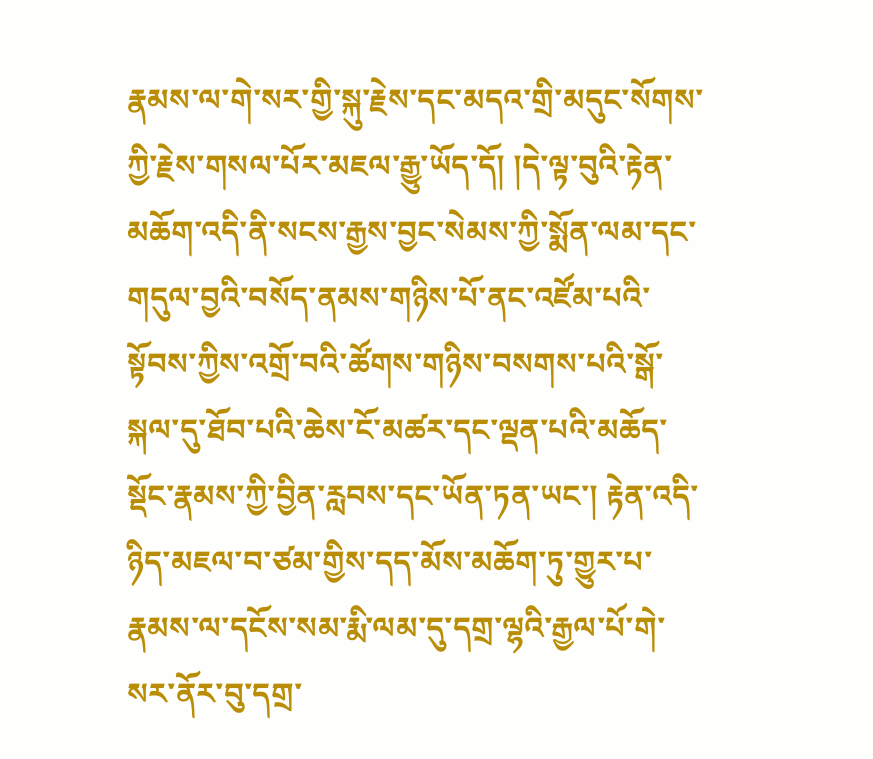རྣམས་ལ་གེ་སར་གྱི་སྐུ་རྗེས་དང་མདའ་གྲི་མདུང་སོགས་ཀྱི་རྗེས་གསལ་པོར་མཇལ་རྒྱུ་ཡོད་དོ། །དེ་ལྟ་བུའི་རྟེན་མཆོག་འདི་ནི་སངས་རྒྱས་བྱང་སེམས་ཀྱི་སྨོན་ལམ་དང་གདུལ་བྱའི་བསོད་ནམས་གཉིས་པོ་ནང་འཛོམ་པའི་སྟོབས་ཀྱིས་འགྲོ་བའི་ཚོགས་གཉིས་བསགས་པའི་སྒོ་སྐལ་དུ་ཐོབ་པའི་ཆེས་ངོ་མཚར་དང་ལྡན་པའི་མཆོད་སྡོང་རྣམས་ཀྱི་བྱིན་རླབས་དང་ཡོན་ཏན་ཡང་། རྟེན་འདི་ཉིད་མཇལ་བ་ཙམ་གྱིས་དད་མོས་མཆོག་ཏུ་གྱུར་པ་རྣམས་ལ་དངོས་སམ་རྨི་ལམ་དུ་དགྲ་ལྷའི་རྒྱལ་པོ་གེ་སར་ནོར་བུ་དགྲ་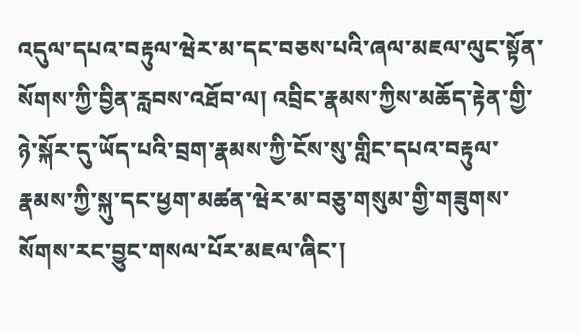འདུལ་དཔའ་བརྟུལ་ཝེར་མ་དང་བཅས་པའི་ཞལ་མཇལ་ལུང་སྟོན་སོགས་ཀྱི་བྱིན་རླབས་འཐོབ་ལ། འབྲིང་རྣམས་ཀྱིས་མཆོད་རྟེན་གྱི་ཉེ་སྐོར་དུ་ཡོད་པའི་བྲག་རྣམས་ཀྱི་ངོས་སུ་གླིང་དཔའ་བརྟུལ་རྣམས་ཀྱི་སྐུ་དང་ཕྱག་མཚན་ཝེར་མ་བཅུ་གསུམ་གྱི་གཟུགས་སོགས་རང་བྱུང་གསལ་པོར་མཇལ་ཞིང་།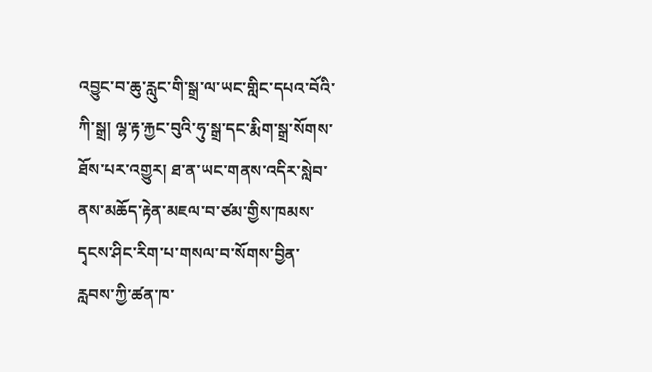འབྱུང་བ་ཆུ་རླུང་གི་སྒྲ་ལ་ཡང་གླིང་དཔའ་བོའི་ཀི་སྒྲ། ལྷ་རྟ་རྐྱང་བུའི་ཧུ་སྒྲ་དང་རྨིག་སྒྲ་སོགས་ཐོས་པར་འགྱུར། ཐ་ན་ཡང་གནས་འདིར་སླེབ་ནས་མཆོད་རྟེན་མཇལ་བ་ཙམ་གྱིས་ཁམས་དྭངས་ཤིང་རིག་པ་གསལ་བ་སོགས་བྱིན་རླབས་ཀྱི་ཚན་ཁ་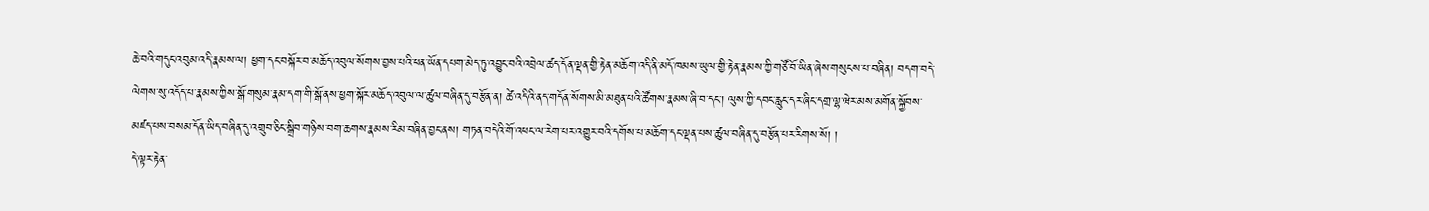ཆེ་བའི་གདུང་འབུམ་འདི་རྣམས་ལ། ཕྱག་དང་བསྐོར་བ་མཆོད་འབུལ་སོགས་བྱས་པའི་ཕན་ཡོན་དཔག་མེད་ཏུ་འབྱུང་བའི་འབྲེལ་ཚད་དོན་ལྡན་གྱི་རྟེན་མཆོག་འདི་ནི་མདོ་ཁམས་ཡུལ་གྱི་རྟེན་རྣམས་ཀྱི་གཙོ་བོ་ཡིན་ཞེས་གསུངས་པ་བཞིན། བདག་བདེ་ལེགས་སུ་འདོད་པ་རྣམས་ཀྱིས་སྒོ་གསུམ་རྣམ་དག་གི་སྒོ་ནས་ཕྱག་སྐོར་མཆོད་འབུལ་ལ་ཚུལ་བཞིན་དུ་བརྩོན་ན། ཚེ་འདིའི་ནད་གདོན་སོགས་མི་མཐུན་པའི་ཚོགས་རྣམས་ཞི་བ་དང་། ལུས་ཀྱི་དབང་རླུང་དར་ཞིང་དགྲ་ལྷ་ཝེར་མས་མགོན་སྐྱོབས་མཛད་པས་བསམ་དོན་ཡིད་བཞིན་དུ་འགྲུབ་ཅིང་སྒྲིབ་གཉིས་བག་ཆགས་རྣམས་རིམ་བཞིན་བྱང་ནས། གཏན་བདེའི་གོ་འཕང་ལ་རེག་པར་འགྱུར་བའི་དགོས་པ་མཆོག་དང་ལྡན་པས་ཚུལ་བཞིན་དུ་བརྩོན་པར་རིགས་སོ། །
དེ་ལྟར་རྟེན་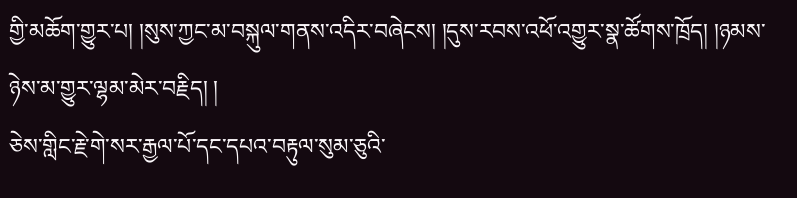གྱི་མཆོག་གྱུར་པ། །སུས་ཀྱང་མ་བསྐུལ་གནས་འདིར་བཞེངས། །དུས་རབས་འཕོ་འགྱུར་སྣ་ཚོགས་ཁྲོད། །ཉམས་ཉེས་མ་གྱུར་ལྷམ་མེར་བརྗིད། །
ཅེས་གླིང་རྗེ་གེ་སར་རྒྱལ་པོ་དང་དཔའ་བརྟུལ་སུམ་ཅུའི་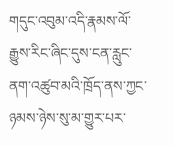གདུང་འབུམ་འདི་རྣམས་ལོ་རྒྱུས་རིང་ཞིང་དུས་ངན་རླུང་ནག་འཚུབ་མའི་ཁྲོད་ནས་ཀྱང་ཉམས་ཉེས་སུ་མ་གྱུར་པར་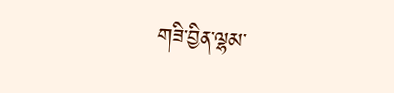གཟི་བྱིན་ལྷམ་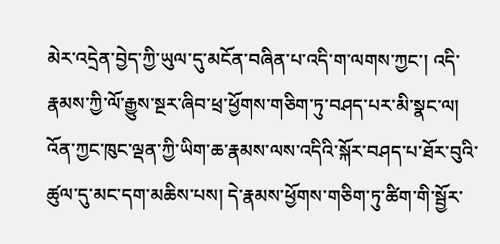མེར་འདྲེན་བྱེད་ཀྱི་ཡུལ་དུ་མངོན་བཞིན་པ་འདི་ག་ལགས་ཀྱང་། འདི་རྣམས་ཀྱི་ལོ་རྒྱུས་སྔར་ཞིབ་ཕྲ་ཕྱོགས་གཅིག་ཏུ་བཤད་པར་མི་སྣང་ལ། འོན་ཀྱང་ཁུང་ལྡན་ཀྱི་ཡིག་ཆ་རྣམས་ལས་འདིའི་སྐོར་བཤད་པ་ཐོར་བུའི་ཚུལ་དུ་མང་དག་མཆིས་པས། དེ་རྣམས་ཕྱོགས་གཅིག་ཏུ་ཚིག་གི་སྦྱོར་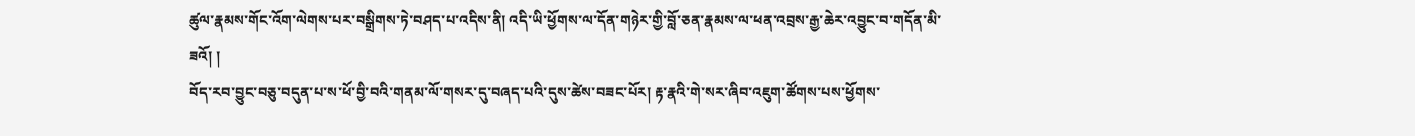ཚུལ་རྣམས་གོང་འོག་ལེགས་པར་བསྒྲིགས་ཏེ་བཤད་པ་འདིས་ནི། འདི་ཡི་ཕྱོགས་ལ་དོན་གཉེར་གྱི་བློ་ཅན་རྣམས་ལ་ཕན་འབྲས་རྒྱ་ཆེར་འབྱུང་བ་གདོན་མི་ཟའོ། །
བོད་རབ་བྱུང་བཅུ་བདུན་པ་ས་ཕོ་བྱི་བའི་གནམ་ལོ་གསར་དུ་བཞད་པའི་དུས་ཚེས་བཟང་པོར། རྟ་རྣའི་གེ་སར་ཞིབ་འཇུག་ཚོགས་པས་ཕྱོགས་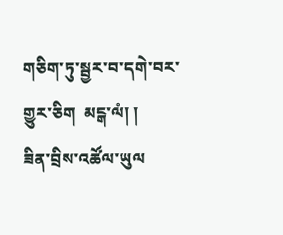གཅིག་ཏུ་སྦྱར་བ་དགེ་བར་གྱུར་ཅིག  མངྒ་ལཾ། །
ཟིན་བྲིས་འཚོལ་ཡུལ